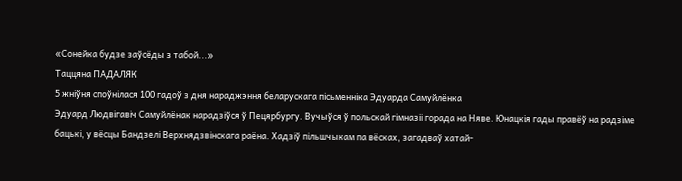«Сонейка будзе заўсёды з табой...»
Таццяна ПАДАЛЯК
5 жнiўня споўнілася 100 гадоў з дня нараджэння беларускага пiсьменнiка Эдуарда Самуйлёнка
Эдуард Людвiгавiч Самуйлёнак нарадзiўся ў Пецярбургу. Вучыўся ў польскай гiмназii горада на Няве. Юнацкiя гады правёў на радзiме бацькi, у вёсцы Бандзелi Верхнядзвiнскага раёна. Хадзiў пiльшчыкам па вёсках, загадваў хатай-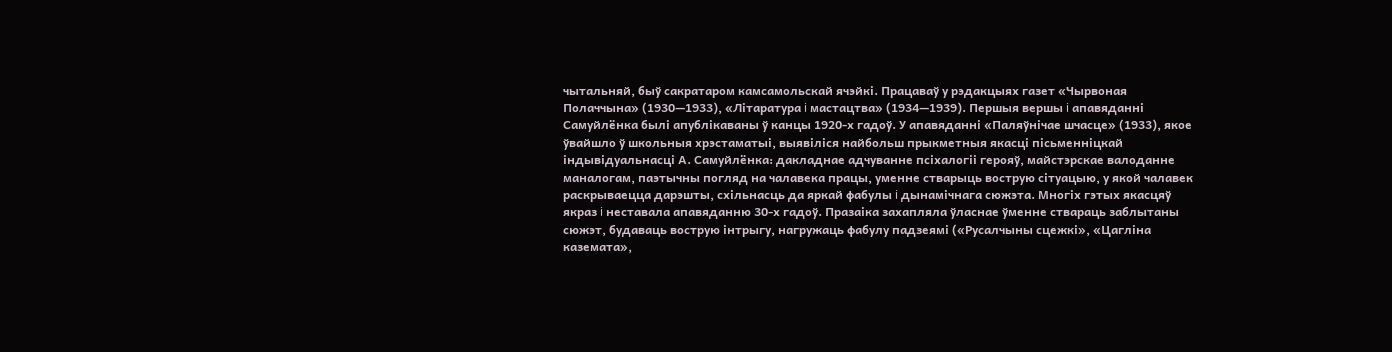чытальняй, быў сакратаром камсамольскай ячэйкi. Працаваў у рэдакцыях газет «Чырвоная Полаччына» (1930—1933), «Лiтаратура i мастацтва» (1934—1939). Першыя вершы i апавяданнi Самуйлёнка былi апублiкаваны ў канцы 1920-х гадоў. У апавяданнi «Паляўнiчае шчасце» (1933), якое ўвайшло ў школьныя хрэстаматыi, выявiлiся найбольш прыкметныя якасцi пiсьменнiцкай iндывiдуальнасцi А. Самуйлёнка: дакладнае адчуванне псiхалогii герояў, майстэрскае валоданне маналогам, паэтычны погляд на чалавека працы, уменне стварыць вострую сiтуацыю, у якой чалавек раскрываецца дарэшты, схiльнасць да яркай фабулы i дынамiчнага сюжэта. Многiх гэтых якасцяў якраз i неставала апавяданню 30-х гадоў. Празаiка захапляла ўласнае ўменне ствараць заблытаны сюжэт, будаваць вострую iнтрыгу, нагружаць фабулу падзеямi («Русалчыны сцежкi», «Цаглiна каземата»,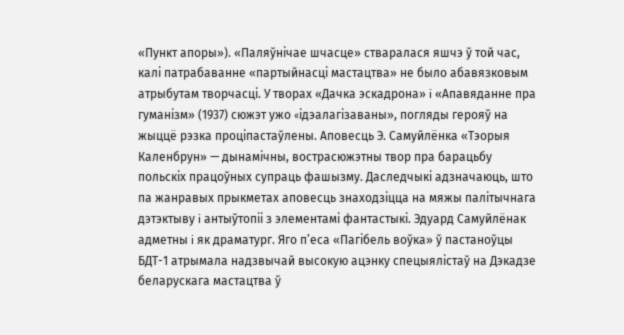«Пункт апоры»). «Паляўнiчае шчасце» стваралася яшчэ ў той час, калi патрабаванне «партыйнасцi мастацтва» не было абавязковым атрыбутам творчасцi. У творах «Дачка эскадрона» i «Апавяданне пра гуманiзм» (1937) сюжэт ужо «iдэалагiзаваны», погляды герояў на жыццё рэзка процiпастаўлены. Аповесць Э. Самуйлёнка «Тэорыя Каленбрун» — дынамiчны, вострасюжэтны твор пра барацьбу польскiх працоўных супраць фашызму. Даследчыкi адзначаюць, што па жанравых прыкметах аповесць знаходзiцца на мяжы палiтычнага дэтэктыву i антыўтопii з элементамi фантастыкi. Эдуард Самуйлёнак адметны i як драматург. Яго п’еса «Пагiбель воўка» ў пастаноўцы БДТ-1 атрымала надзвычай высокую ацэнку спецыялiстаў на Дэкадзе беларускага мастацтва ў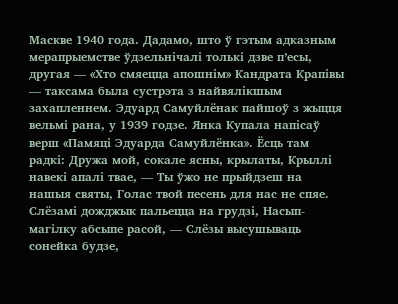Маскве 1940 года. Дадамо, што ў гэтым адказным мерапрыемстве ўдзельнiчалi толькi дзве п’есы, другая — «Хто смяецца апошнiм» Кандрата Крапiвы — таксама была сустрэта з найвялiкшым захапленнем. Эдуард Самуйлёнак пайшоў з жыцця вельмi рана, у 1939 годзе. Янка Купала напiсаў верш «Памяцi Эдуарда Самуйлёнка». Ёсць там радкi: Дружа мой, сокале ясны, крылаты, Крыллi навекi апалi твае, — Ты ўжо не прыйдзеш на нашыя святы, Голас твой песень для нас не спяе. Слёзамi дожджык пальецца на грудзi, Насып-магiлку абсыпе расой, — Слёзы высушываць сонейка будзе,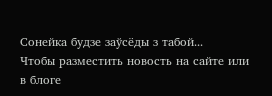Сонейка будзе заўсёды з табой...
Чтобы разместить новость на сайте или в блоге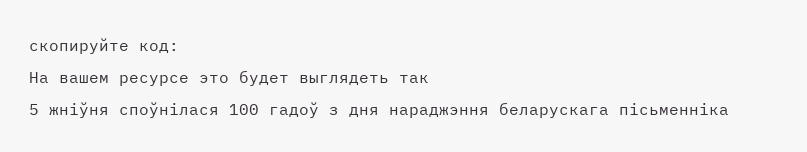скопируйте код:
На вашем ресурсе это будет выглядеть так
5 жнiўня споўнілася 100 гадоў з дня нараджэння беларускага пiсьменнiка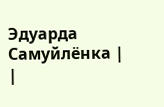Эдуарда Самуйлёнка |
|